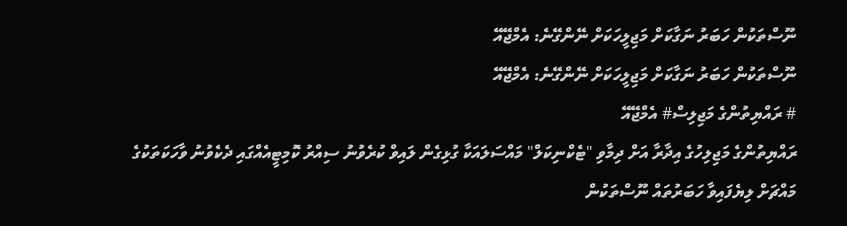ނޫސްތަކުން ހަބަރު ނަގާކަށް މަޖިލީހަކަށް ނޭންގޭނެ: އެމްޖޭއޭ
ނޫސްތަކުން ހަބަރު ނަގާކަށް މަޖިލީހަކަށް ނޭންގޭނެ: އެމްޖޭއޭ
# ރައްޔިތުންގެ މަޖިލިސް# އެމްޖޭއޭ
ރައްޔިތުންގެ މަޖިލިހުގެ އިދާރާ އަށް ދިމާވި "ޓެކްނިކަލް" މައްސަލައަކާ ގުޅިގެން ލައިވް ކުރެވުނު ސިއްރު ކޮމިޓީއެއްގައި ދެކެވުނު ވާހަކަތަކުގެ މައްޗަށް ލިޔެފައިވާ ހަބަރުތައް ނޫސްތަކުން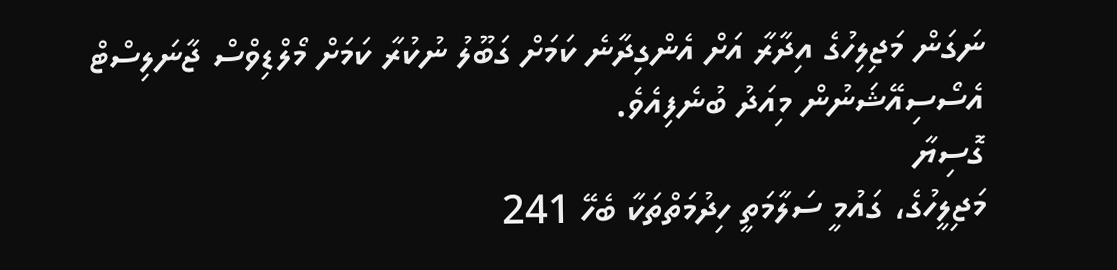ނަގަން މަޖިލިހުގެ އިދާރާ އަށް އެންގިދާނެ ކަމަށް ގަބޫލު ނުކުރާ ކަމަށް މޯލްޑިވްސް ޖާނަލިސްޓް އެސޯސިއޭޝަނުން މިއަދު ބުނެފިއެވެ.
ގޮސިޔާ
މަޖިލީހުގެ، ގައުމީ ސަލާމަތީ ހިދުމަތްތަކާ ބެހޭ 241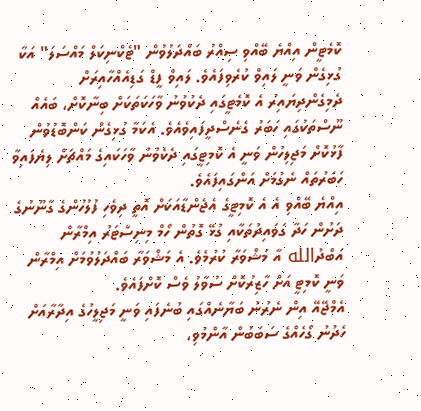ކޮމެޓީން އިއްޔެ ބޭއްވި ސިއްރު ބައްދަލުވުން "ޓެކްނިކަލް މައްސަލަ" އަކާ ގުޅިގެން ވަނީ ލައިވް ކުރެވިފައެވެ. ލައިވް ފީޑް ގަޑިއެއްހާއިރަށް ދެމިގެންދިޔައިރު އެ ކޮމެޓީގައި ދެކުވުނު ވާހަކަތަކަށް ބިނާކޮށް، ބައެއް ނޫސްތަކުގައި ހަބަރު ގެނެސްދީފައިވެއެވެ. އެކަމާ ގުޅިގެން ކަންބޮޑުވުން ފާޅުކޮށް މަޖިލިހުން ވަނީ އެ ކޮމިޓީގައި ދެކެވުނު ވާހަކައިގެ މައްޗަށް ލިޔެފައިވާ ހަބަރުތައް ނެގުމަށް އަންގައިފައެވެ.
އިއްޔެ ބޭއްވި އެ އެ ކޮމިޓީގެ އެޖެންޑާއަކަށް އޮތީ ދިވެހި ފުލުހުންގެ ގާނޫނުގެ ދަށުން ހަދާ ގަވައިދުތަކާއި ގުޅޭ ގޮތުން ހޯމް މިނިސްޓަރު އިމްރާން އަބްދުالله އާ މަޝްވަރާ ކުރުމެވެ. އެ މަޝްވަރާ ބައްދަލުވުމަށް އިމްރާން ވަނީ ކޮމިޓީ އަށް ހާޒިރުކޮށް ސުވާލު ވެސް ކޮށްފައެވެ.
އެމްޖޭއޭ އިން ނެރުނު ބަޔާނެއްގައި ބުނެފައި ވަނީ މަޖިލީހުގެ އިދާރާއަށް ހެދުނު ގޯހެއްގެ ސަބަބުން އާންމުވި،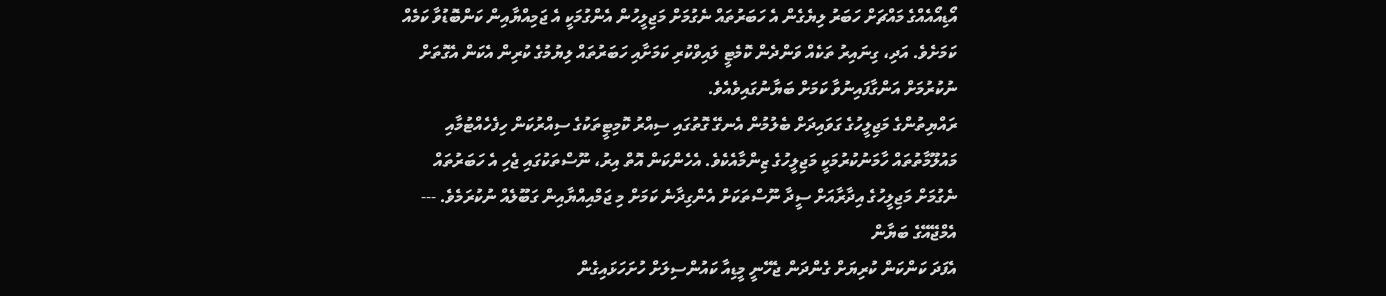އޯޑިއޯއެއްގެ މައްޗަށް ހަބަރު ލިޔެގެން އެ ހަބަރުތައް ނެގުމަށް މަޖިލީހުން އެންގުމަކީ އެ ޖަމިއްޔާއިން ކަންބޮޑުވާ ކަމެއް ކަމަށެވެ. އަދި، ގިނައިރު ތަކެއް ވަންދެން ކޮމެޓީ ލައިވްކުރި ކަމަށާއި ހަބަރުތައް ލިޔުމުގެ ކުރިން އެކަން އެގޮތަށް ނުކުރުމަށް އަންގާފައިނުވާ ކަމަށް ބަޔާނުގައިވެއެވެ.
ރައްޔިތުންގެ މަޖިލީހުގެ ގަވައިދަށް ބެލުމުން އެނގޭ ގޮތުގައި ސިއްރު ކޮމިޓީތަކުގެ ސިއްރުކަން ހިފެހެއްޓުމާއި މައުލޫމާތުތައް ހާމަނުކުރުމަކީ މަޖިލީހުގެ ޒިންމާއެކެވެ. އެހެންކަން އޮތް އިރު، ނޫސްތަކުގައި ޖެހި އެ ހަބަރުތައް ނެގުމަށް މަޖިލީހުގެ އިދާރާއަށް ސީދާ ނޫސްތަކަށް އެންގިދާނެ ކަމަށް މި ޖަމްއިއްޔާއިން ގަބޫލެއް ނުކުރަމެވެ. --- އެމްޖޭއޭގެ ބަޔާން
އެފަދަ ކަންކަން ކުރިޔަށް ގެންދަން ޖެހޭނީ މީޑިއާ ކައުންސިލަށް ހުށަހަޅައިގެން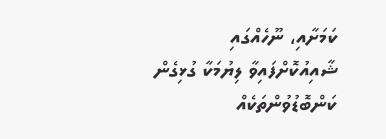ކަމަށާއި، ނޫހެއްގައި ޝާއިއުކޮށްފައިވާ ލިޔުމަކާ ގުޅިގެން ކަންބޮޑުވުންތަކެއް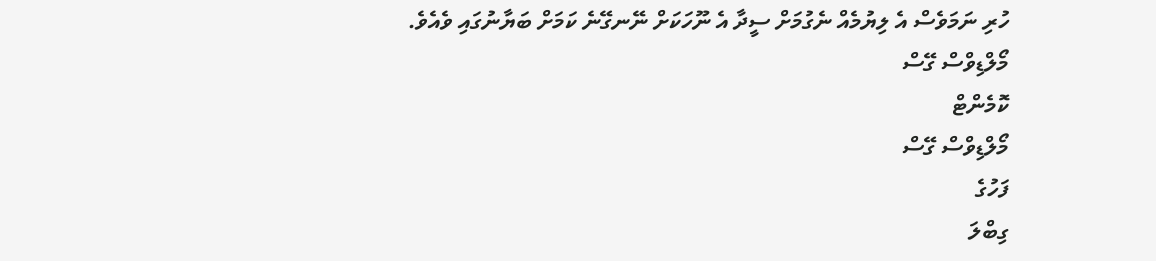ހުރި ނަމަވެސް އެ ލިޔުމެއް ނެގުމަށް ސީދާ އެ ނޫހަކަށް ނޭނގޭނެ ކަމަށް ބަޔާނުގައި ވެއެވެ.
މޯލްޑިވްސް ގޭސް
ކޮމެންޓް
މޯލްޑިވްސް ގޭސް
ފަހުގެ
ގިބްލަ